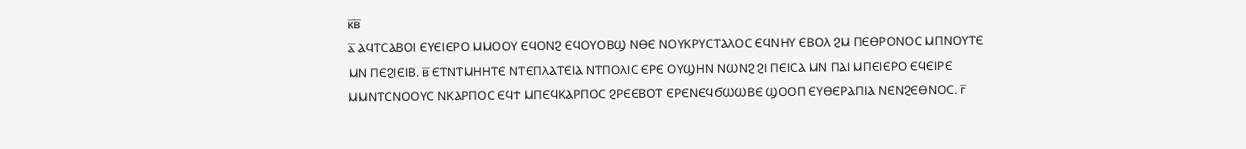ⲕ̅ⲃ̅
ⲁ̅ ⲀϤⲦⲤⲀⲂⲞⲒ ⲈⲨⲈⲒⲈⲢⲞ ⲘⲘⲞⲞⲨ ⲈϤⲞⲚϨ ⲈϤⲞⲨⲞⲂϢ ⲚⲐⲈ ⲚⲞⲨⲔⲢⲨⲤⲦⲀⲖⲞⲤ ⲈϤⲚⲎⲨ ⲈⲂⲞⲖ ϨⲘ ⲠⲈⲐⲢⲞⲚⲞⲤ ⲘⲠⲚⲞⲨⲦⲈ ⲘⲚ ⲠⲈϨⲒⲈⲒⲂ. ⲃ̅ ⲈⲦⲚⲦⲘⲎⲎⲦⲈ ⲚⲦⲈⲠⲖⲀⲦⲈⲒⲀ ⲚⲦⲠⲞⲖⲒⲤ ⲈⲢⲈ ⲞⲨϢⲎⲚ ⲚⲰⲚϨ ϨⲒ ⲠⲈⲒⲤⲀ ⲘⲚ ⲠⲀⲒ ⲘⲠⲈⲒⲈⲢⲞ ⲈϤⲈⲒⲢⲈ ⲘⲘⲚⲦⲤⲚⲞⲞⲨⲤ ⲚⲔⲀⲢⲠⲞⲤ ⲈϤϮ ⲘⲠⲈϤⲔⲀⲢⲠⲞⲤ ϨⲢⲈⲈⲂⲞⲦ ⲈⲢⲈⲚⲈϤϬⲰⲰⲂⲈ ϢⲞⲞⲠ ⲈⲨⲐⲈⲢⲀⲠⲒⲀ ⲚⲈⲚϨⲈⲐⲚⲞⲤ. ⲅ̅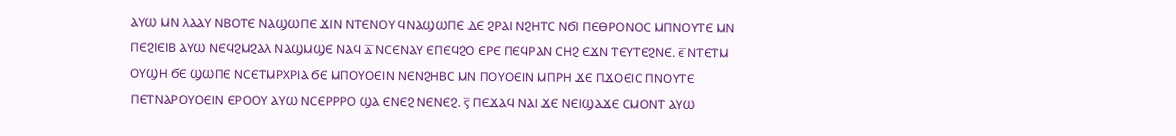ⲀⲨⲰ ⲘⲚ ⲖⲀⲀⲨ ⲚⲂⲞⲦⲈ ⲚⲀϢⲰⲠⲈ ϪⲒⲚ ⲚⲦⲈⲚⲞⲨ ϤⲚⲀϢⲰⲠⲈ ⲆⲈ ϨⲢⲀⲒ ⲚϨⲎⲦⲤ ⲚϬⲒ ⲠⲈⲐⲢⲞⲚⲞⲤ ⲘⲠⲚⲞⲨⲦⲈ ⲘⲚ ⲠⲈϨⲒⲈⲒⲂ ⲀⲨⲰ ⲚⲈϤϨⲘϨⲀⲖ ⲚⲀϢⲘϢⲈ ⲚⲀϤ ⲇ̅ ⲚⲤⲈⲚⲀⲨ ⲈⲠⲈϤϨⲞ ⲈⲢⲈ ⲠⲈϤⲢⲀⲚ ⲤⲎϨ ⲈϪⲚ ⲦⲈⲨⲦⲈϨⲚⲈ. ⲉ̅ ⲚⲦⲈⲦⲘ ⲞⲨϢⲎ ϬⲈ ϢⲰⲠⲈ ⲚⲤⲈⲦⲘⲢⲬⲢⲒⲀ ϬⲈ ⲘⲠⲞⲨⲞⲈⲒⲚ ⲚⲈⲚϨⲎⲂⲤ ⲘⲚ ⲠⲞⲨⲞⲈⲒⲚ ⲘⲠⲢⲎ ϪⲈ ⲠϪⲞⲈⲒⲤ ⲠⲚⲞⲨⲦⲈ ⲠⲈⲦⲚⲀⲢⲞⲨⲞⲈⲒⲚ ⲈⲢⲞⲞⲨ ⲀⲨⲰ ⲚⲤⲈⲢⲢⲢⲞ ϢⲀ ⲈⲚⲈϨ ⲚⲈⲚⲈϨ. ⲋ̅ ⲠⲈϪⲀϤ ⲚⲀⲒ ϪⲈ ⲚⲈⲒϢⲀϪⲈ ⲤⲘⲞⲚⲦ ⲀⲨⲰ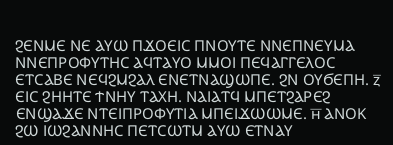ϨⲈⲚⲘⲈ ⲚⲈ ⲀⲨⲰ ⲠϪⲞⲈⲒⲤ ⲠⲚⲞⲨⲦⲈ ⲚⲚⲈⲠⲚⲈⲨⲘⲀ ⲚⲚⲈⲠⲢⲞⲪⲨⲦⲎⲤ ⲀϤⲦⲀⲨⲞ ⲘⲘⲞⲒ ⲠⲈϤⲀⲄⲄⲈⲖⲞⲤ ⲈⲦⲤⲀⲂⲈ ⲚⲈϤϨⲘϨⲀⲖ ⲈⲚⲈⲦⲚⲀϢⲰⲠⲈ. ϨⲚ ⲞⲨϬⲈⲠⲎ. ⲍ̅ ⲈⲒⲤ ϨⲎⲎⲦⲈ ϮⲚⲎⲨ ⲦⲀⲬⲎ. ⲚⲀⲒⲀⲦϤ ⲘⲠⲈⲦϨⲀⲢⲈϨ ⲈⲚϢⲀϪⲈ ⲚⲦⲈⲒⲠⲢⲞⲪⲨⲦⲒⲀ ⲘⲠⲈⲒϪⲰⲰⲘⲈ. ⲏ̅ ⲀⲚⲞⲔ ϨⲰ ⲒⲰϨⲀⲚⲚⲎⲤ ⲠⲈⲦⲤⲰⲦⲘ ⲀⲨⲰ ⲈⲦⲚⲀⲨ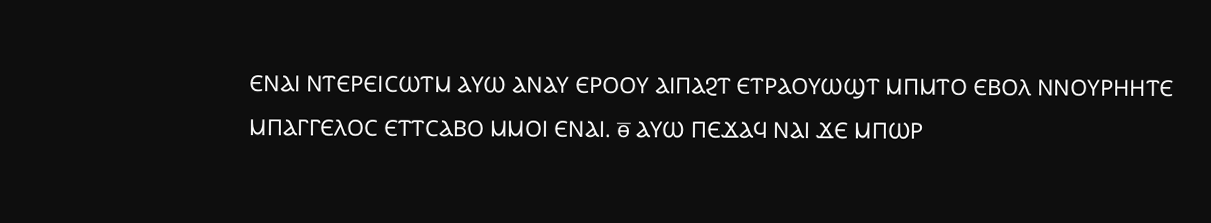ⲈⲚⲀⲒ ⲚⲦⲈⲢⲈⲒⲤⲰⲦⲘ ⲀⲨⲰ ⲀⲚⲀⲨ ⲈⲢⲞⲞⲨ ⲀⲒⲠⲀϨⲦ ⲈⲦⲢⲀⲞⲨⲰϢⲦ ⲘⲠⲘⲦⲞ ⲈⲂⲞⲖ ⲚⲚⲞⲨⲢⲎⲎⲦⲈ ⲘⲠⲀⲄⲄⲈⲖⲞⲤ ⲈⲦⲦⲤⲀⲂⲞ ⲘⲘⲞⲒ ⲈⲚⲀⲒ. ⲑ̅ ⲀⲨⲰ ⲠⲈϪⲀϤ ⲚⲀⲒ ϪⲈ ⲘⲠⲰⲢ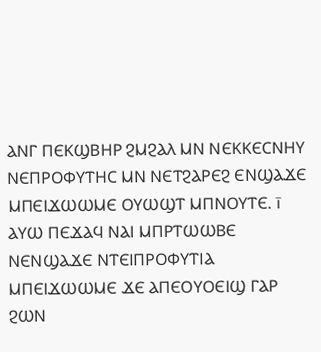ⲀⲚⲄ ⲠⲈⲔϢⲂⲎⲢ ϨⲘϨⲀⲖ ⲘⲚ ⲚⲈⲔⲔⲈⲤⲚⲎⲨ ⲚⲈⲠⲢⲞⲪⲨⲦⲎⲤ ⲘⲚ ⲚⲈⲦϨⲀⲢⲈϨ ⲈⲚϢⲀϪⲈ ⲘⲠⲈⲒϪⲰⲰⲘⲈ ⲞⲨⲰϢⲦ ⲘⲠⲚⲞⲨⲦⲈ. ⲓ̅ ⲀⲨⲰ ⲠⲈϪⲀϤ ⲚⲀⲒ ⲘⲠⲢⲦⲰⲰⲂⲈ ⲚⲈⲚϢⲀϪⲈ ⲚⲦⲈⲒⲠⲢⲞⲪⲨⲦⲒⲀ ⲘⲠⲈⲒϪⲰⲰⲘⲈ ϪⲈ ⲀⲠⲈⲞⲨⲞⲈⲒϢ ⲄⲀⲢ ϨⲰⲚ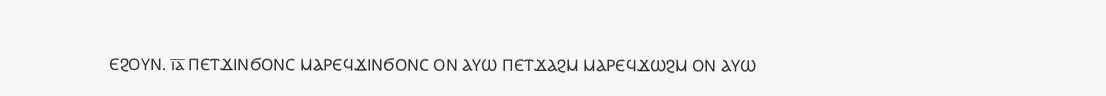ⲈϨⲞⲨⲚ. ⲓ̅ⲁ̅ ⲠⲈⲦϪⲒⲚϬⲞⲚⲤ ⲘⲀⲢⲈϤϪⲒⲚϬⲞⲚⲤ ⲞⲚ ⲀⲨⲰ ⲠⲈⲦϪⲀϨⲘ ⲘⲀⲢⲈϤϪⲰϨⲘ ⲞⲚ ⲀⲨⲰ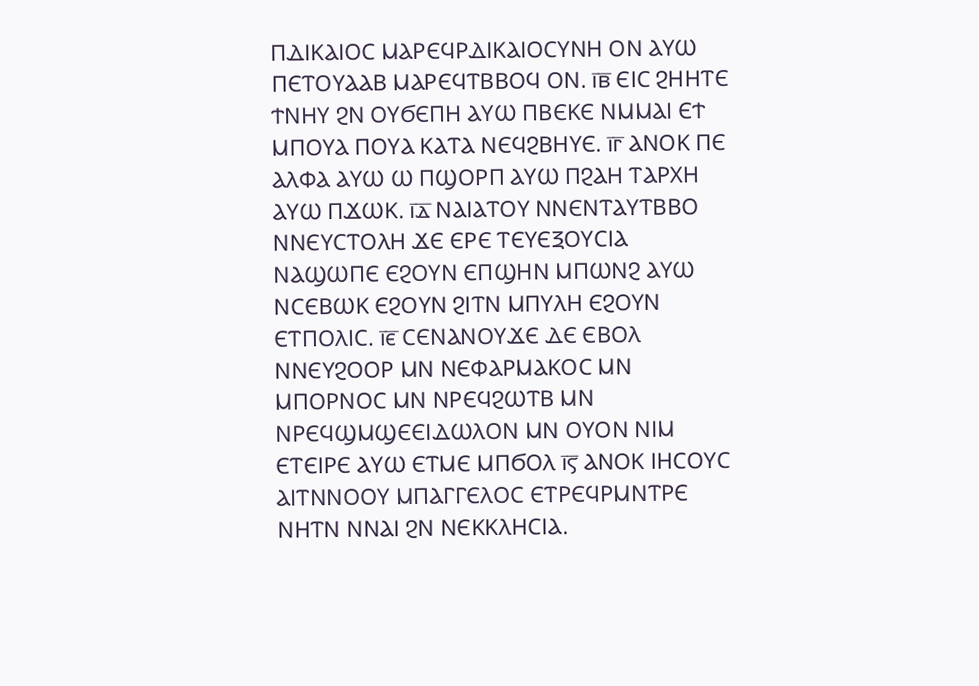ⲠⲆⲒⲔⲀⲒⲞⲤ ⲘⲀⲢⲈϤⲢⲆⲒⲔⲀⲒⲞⲤⲨⲚⲎ ⲞⲚ ⲀⲨⲰ ⲠⲈⲦⲞⲨⲀⲀⲂ ⲘⲀⲢⲈϤⲦⲂⲂⲞϤ ⲞⲚ. ⲓ̅ⲃ̅ ⲈⲒⲤ ϨⲎⲎⲦⲈ ϮⲚⲎⲨ ϨⲚ ⲞⲨϬⲈⲠⲎ ⲀⲨⲰ ⲠⲂⲈⲔⲈ ⲚⲘⲘⲀⲒ ⲈϮ ⲘⲠⲞⲨⲀ ⲠⲞⲨⲀ ⲔⲀⲦⲀ ⲚⲈϤϨⲂⲎⲨⲈ. ⲓ̅ⲅ̅ ⲀⲚⲞⲔ ⲠⲈ ⲀⲖⲪⲀ ⲀⲨⲰ Ⲱ ⲠϢⲞⲢⲠ ⲀⲨⲰ ⲠϨⲀⲎ ⲦⲀⲢⲬⲎ ⲀⲨⲰ ⲠϪⲰⲔ. ⲓ̅ⲇ̅ ⲚⲀⲒⲀⲦⲞⲨ ⲚⲚⲈⲚⲦⲀⲨⲦⲂⲂⲞ ⲚⲚⲈⲨⲤⲦⲞⲖⲎ ϪⲈ ⲈⲢⲈ ⲦⲈⲨⲈⲜⲞⲨⲤⲒⲀ ⲚⲀϢⲰⲠⲈ ⲈϨⲞⲨⲚ ⲈⲠϢⲎⲚ ⲘⲠⲰⲚϨ ⲀⲨⲰ ⲚⲤⲈⲂⲰⲔ ⲈϨⲞⲨⲚ ϨⲒⲦⲚ ⲘⲠⲨⲖⲎ ⲈϨⲞⲨⲚ ⲈⲦⲠⲞⲖⲒⲤ. ⲓ̅ⲉ̅ ⲤⲈⲚⲀⲚⲞⲨϪⲈ ⲆⲈ ⲈⲂⲞⲖ ⲚⲚⲈⲨϨⲞⲞⲢ ⲘⲚ ⲚⲈⲪⲀⲢⲘⲀⲔⲞⲤ ⲘⲚ ⲘⲠⲞⲢⲚⲞⲤ ⲘⲚ ⲚⲢⲈϤϨⲰⲦⲂ ⲘⲚ ⲚⲢⲈϤϢⲘϢⲈⲈⲒⲆⲰⲖⲞⲚ ⲘⲚ ⲞⲨⲞⲚ ⲚⲒⲘ ⲈⲦⲈⲒⲢⲈ ⲀⲨⲰ ⲈⲦⲘⲈ ⲘⲠϬⲞⲖ ⲓ̅ⲋ̅ ⲀⲚⲞⲔ ⲒⲎⲤⲞⲨⲤ ⲀⲒⲦⲚⲚⲞⲞⲨ ⲘⲠⲀⲄⲄⲈⲖⲞⲤ ⲈⲦⲢⲈϤⲢⲘⲚⲦⲢⲈ ⲚⲎⲦⲚ ⲚⲚⲀⲒ ϨⲚ ⲚⲈⲔⲔⲖⲎⲤⲒⲀ.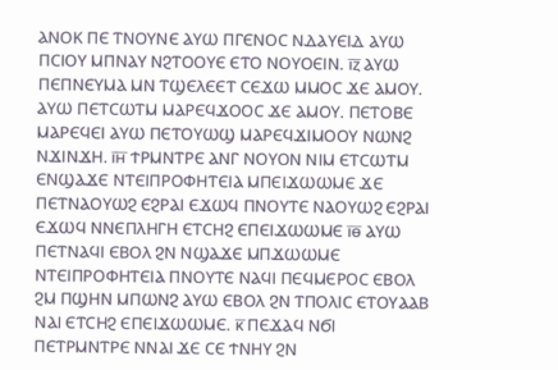ⲀⲚⲞⲔ ⲠⲈ ⲦⲚⲞⲨⲚⲈ ⲀⲨⲰ ⲠⲄⲈⲚⲞⲤ ⲚⲆⲀⲨⲈⲒⲆ ⲀⲨⲰ ⲠⲤⲒⲞⲨ ⲘⲠⲚⲀⲨ ⲚϨⲦⲞⲞⲨⲈ ⲈⲦⲞ ⲚⲞⲨⲞⲈⲒⲚ. ⲓ̅ⲍ̅ ⲀⲨⲰ ⲠⲈⲠⲚⲈⲨⲘⲀ ⲘⲚ ⲦϢⲈⲖⲈⲈⲦ ⲤⲈϪⲰ ⲘⲘⲞⲤ ϪⲈ ⲀⲘⲞⲨ. ⲀⲨⲰ ⲠⲈⲦⲤⲰⲦⲘ ⲘⲀⲢⲈϤϪⲞⲞⲤ ϪⲈ ⲀⲘⲞⲨ. ⲠⲈⲦⲞⲂⲈ ⲘⲀⲢⲈϤⲈⲒ ⲀⲨⲰ ⲠⲈⲦⲞⲨⲰϢ ⲘⲀⲢⲈϤϪⲒⲘⲞⲞⲨ ⲚⲰⲚϨ ⲚϪⲒⲚϪⲎ. ⲓ̅ⲏ̅ ϮⲢⲘⲚⲦⲢⲈ ⲀⲚⲄ ⲚⲞⲨⲞⲚ ⲚⲒⲘ ⲈⲦⲤⲰⲦⲘ ⲈⲚϢⲀϪⲈ ⲚⲦⲈⲒⲠⲢⲞⲪⲎⲦⲈⲒⲀ ⲘⲠⲈⲒϪⲰⲰⲘⲈ ϪⲈ ⲠⲈⲦⲚⲀⲞⲨⲰϨ ⲈϨⲢⲀⲒ ⲈϪⲰϤ ⲠⲚⲞⲨⲦⲈ ⲚⲀⲞⲨⲰϨ ⲈϨⲢⲀⲒ ⲈϪⲰϤ ⲚⲚⲈⲠⲖⲎⲄⲎ ⲈⲦⲤⲎϨ ⲈⲠⲈⲒϪⲰⲰⲘⲈ ⲓ̅ⲑ̅ ⲀⲨⲰ ⲠⲈⲦⲚⲀϤⲒ ⲈⲂⲞⲖ ϨⲚ ⲚϢⲀϪⲈ ⲘⲠϪⲰⲰⲘⲈ ⲚⲦⲈⲒⲠⲢⲞⲪⲎⲦⲈⲒⲀ ⲠⲚⲞⲨⲦⲈ ⲚⲀϤⲒ ⲠⲈϤⲘⲈⲢⲞⲤ ⲈⲂⲞⲖ ϨⲘ ⲠϢⲎⲚ ⲘⲠⲰⲚϨ ⲀⲨⲰ ⲈⲂⲞⲖ ϨⲚ ⲦⲠⲞⲖⲒⲤ ⲈⲦⲞⲨⲀⲀⲂ ⲚⲀⲒ ⲈⲦⲤⲎϨ ⲈⲠⲈⲒϪⲰⲰⲘⲈ. ⲕ̅ ⲠⲈϪⲀϤ ⲚϬⲒ ⲠⲈⲦⲢⲘⲚⲦⲢⲈ ⲚⲚⲀⲒ ϪⲈ ⲤⲈ ϮⲚⲎⲨ ϨⲚ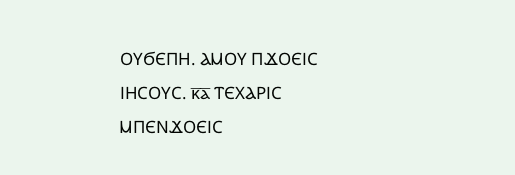ⲞⲨϬⲈⲠⲎ. ⲀⲘⲞⲨ ⲠϪⲞⲈⲒⲤ ⲒⲎⲤⲞⲨⲤ. ⲕ̅ⲁ̅ ⲦⲈⲬⲀⲢⲒⲤ ⲘⲠⲈⲚϪⲞⲈⲒⲤ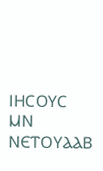ⲒⲎⲤⲞⲨⲤ ⲘⲚ ⲚⲈⲦⲞⲨⲀⲀⲂ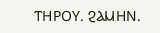ⲦⲎⲢⲞⲨ. ϨⲀⲘⲎⲚ.